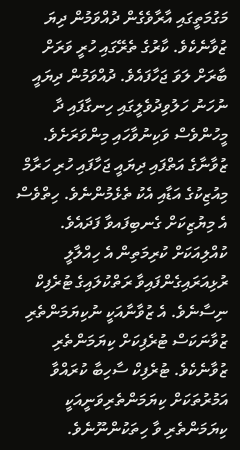މަގުމަތީގައި އާރާވެގެން ދުއްވަމުން ދިޔަ ޒުވާނެކެވެ. ކާރުގެ ތެރޭގައި ހުރީ ވަރަށް ބާރަށް ލަވަ ޖަހާފައެވެ. ދުއްވަމުން ދިޔައީ ނުހަނު ހަލުވިދުވެލީގައި ހިނގާފައި ދާ މީހުންވެސް ވަކިނުވާހައި މިންވަރަށެވެ.
ޒުވާނާގެ އަތްފައި ދިޔައީ ޖަހާފައި ހުރި ހަރާމް މިއުޒިކުގެ އަޑާއި އެކު ތެޅެމުންނެވެ. ހިތްވެސް އެ މިޔުޒިކަށް ގެނބިފައވާ ފަދައެވެ.
ކުއްލިއަކަށް ކުރިމަތިން އެ ހިއްލާލީ ރުޅިއަރައިގެންފައިވާ ރަތްކުލައިގެ ޓުރެފިކް ނިސާނެވެ. އެ ޒުވާނާއަކީ ނުކިޔަމަންތެރި ޒުވާނަކަސް ޓުރެފިކަށް ކިޔަމަންތެރި ޒުވާނެކެވެ. ޓުރެފިކް ސާހިބާ ކުރައްވާ އަމުރުތަކަށް ކިޔަމަންތެރިވަނީއަކީ ކިޔަމަންތެރި ވާ ހިތަކުންނޫނެވެ.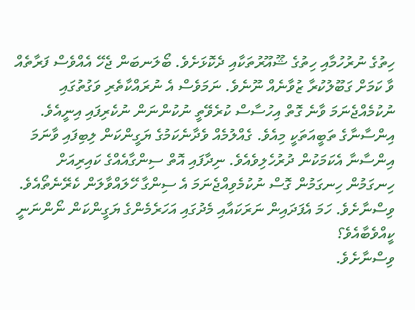ހިތުގެ ނުރުހުމާއި ހިތުގެ ޝޫއޫރުތަކާއި ދެކޮޅަށެވެ. ބޯލަނބަން ޖެހޭ އެއްވެސް ފަރާތެއް ވާ ކަމަށް ގަބޫލުކުރާ ޒުވާނެއް ނޫނެވެ. ނަމަވެސް އެ ނުރައްކާތެރި ވަގުތުގައި ނުކުމެއްޖެނަމަ ވާނެ ގޮތް އިހުސާސް ކުރެވޭތީ ނުކުންނަން ނުކެރިފައި އިނީއެވެ.
އިންސާނާގެ ތަބީއަތަކީ މިއެވެ. ގެއްލުމެއް ވެދާނެކަމުގެ ޔަގީންކަން ލިބިފައި ވާނަމަ އިންސާނާ އެކަމަކުން ދުރުހެލިވެއެވެ. ނިދާފައި އޮތް ސިންގާއެއްގެ ކައިރިއަށް ހިނގަމުން ހިނގަމުން ގޮސް ނުކުމެވިއްޖެނަމަ އެ ސިންގާ ހޭލައްވާލަން ކެރޭނެތޯއެވެ. ވިސްނާށެވެ. ހަމަ އެފަދައިން ނަރަކައާއި މެދުގައި އަހަރެމެންގެ ޔަގީންކަން ނޯންނަނީ ކީއްވެބާއެވެ؟
ވިސްނާށެވެ.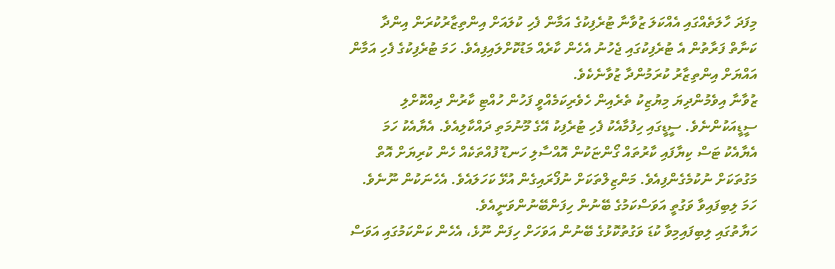މިފަދަ ހާލަތެއްގައި އެއްކަލަ ޒުވާނާ ޓުރެފިކުގެ އަމާން ފެހި ކުލައަށް އިންތިޒާރުކުރަން އިންދާ ކަނާތް ފަރާތުން އެ ޓުރެފިކުގައި ޖެހުނު އެހެން ކާރެއް މަޑުކޮށްލައިފިއެވެ. ހަމަ ޓުރެފިކުގެ ފެހި އަމާން އައްޔަށް އިންތިޒާރު ކުރަމުންދާ ޒުވާނެކެވެ.
ޒުވާނާ އިވެމުންދިޔަ މިޔުޒިކު ތެރެއިން ހެވެރިކަމެއްވީ ފަހުން ހުއްޓި ކާރުން ދިއްކޮށްލި ސީޑީއަކުންނެވެ. ސީޑީގައި ހިފުމާއެކު ފެހި ޓުރެފިކު އޭގެ މޫނުމަތި ދައްކާލިއެވެ. އެޔާއެކު ހަމަ އެޔާއެކު ޓަސް ކިޔާފައި ކާރުތައް ގޯންޏަކުން އޮއްސާލި ހަނޑޫ ފުއްތަކެއް ހެން ކުރިޔަށް އޮތް މަގުތަކަށް ނުކުމެގެންފިއެވެ. މަންޒިލްތަކަށް ނުފޯރައިގެން އުޅޭ ކަހަލައެވެ. އެހެނަކުން ނޫނެވެ. ހަމަ ލިބިފައިވާ ވަގުތީ އަވަސްކަމުގެ ބޭނުން ހިފަންބޭނުންވަނީއެވެ.
ހަޔާތުގައި ލިބިފައިމިވާ ކުޑަ ވަގުތުކޮޅުގެ ބޭނުން އަވަހަށް ހިފަން ނޫޅެ، އެހެން ކަންކަމުގައި އަވަސް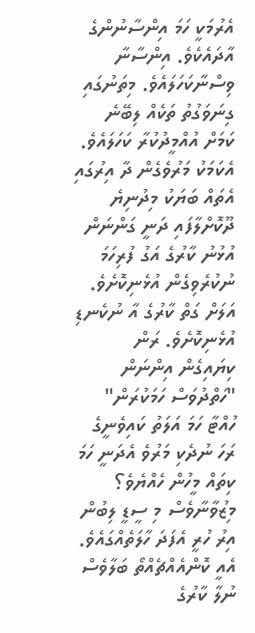އެރުމަކީ ހަމަ އިންސާނުންގެ އާދައެކެވެ. އިންސާނާ ވިސްނާކަހަލައެވެ. މިތަނުގައި ގިނަވަގުތު ތަކެއް ލިބޭނެ ކަމަށް އުއްމީދުކުރާ ކަހަލައެވެ. އެކަމަކު މަރުވެގެން ދާ އިރުގައި އެތައް ބަޔަކު މިދުނިޔެ ދޫކޮށްލާފައި ދަނީ ގަންނަން އުޅުނު ކާރުގެ އަގު ފުރިހަމަ ނުކުރެވިގެން އުޅެނިކޮށެވެ. އަލަށް ގަތް ކާރުގެ އާ ނުކެނޑި އުޅެނިކޮށެވެ. ރަން ކިޔައިގެން އިންނަން "ހަތްދުވަސް ހަމަކުރަން" ހުއްޓާ ހަމަ އަލަތު ކައިވެނީގެ ރަހަ ނުދެކި މަރުވެ އެދަނީ ހަމަ ކިތައް މީހުން ހެއްޔެވެ؟
މިޒުވާނާވެސް މި ސީޑީ ލިބުން އިރު ހުރީ އެފަދަ ހާލަތެއްގައެވެ. އެއީ ކޮންއެއްޗެއްތޯ ބަލާވެސް ނުލާ ކާރުގެ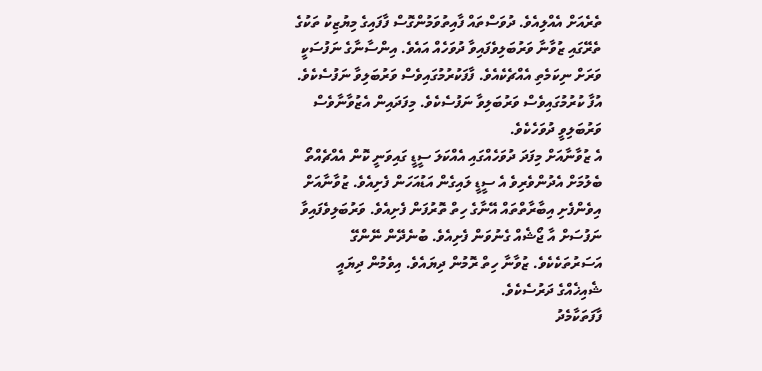ތެރެއަށް އެއްލިއެވެ. ދުވަސްތައް ފާއިތުވަމުންގޮސް ފާފައިގެ މިޔުޒިކު ތަކުގެ ތެރޭގައި ޒުވާނާ ވަރުބަލިވެފައިވާ ދުވަހެއް އައެވެ. އިންސާނާގެ ނަފުސަކީ ވަރަށް ނިކަމެތި އެއްޗެކެއެވެ. ފާފަކުރުމުގައިވެސް ވަރުބަލިވާ ނަފުސެކެވެ. އުފާ ކުރުމުގައިވެސް ވަރުބަލިވާ ނަފުސެކެވެ. މިފަދައިން އެޒުވާނާވެސް ވަރުބަލިވީ ދުވަހެކެވެ.
އެ ޒުވާނާއަށް މިފަދަ ދުވަހެއްގައި އެއްކަލަ ސީޑީ ގައިވަނީ ކޮން އެއްޗެއްތޯ ބެލުމަށް އެދުންވެރިވެ އެ ސީޑީ ލައިގެން އަޑުއަހަން ފެށިއެވެ. ޒުވާނާއަށް އިވެންފެށި އިބާރާތްތައް އޭނާގެ ހިތް ތޮރުފަން ފެށިއެވެ. ވަރުބަލިވެފައިވާ ނަފުސަށް އާ ޖޯޝެއް ގެނުވަން ފެށިއެވެ. ބުނެދޭން ނޭންގޭ އަސަރުތަކެކެވެ. ޒުވާނާ ހިތް ރޮމުން ދިޔައެވެ. އިވެމުން ދިޔައީ ޝެއިޚެއްގެ ދަރުސެކެވެ.
ފާފަތަކާމެދު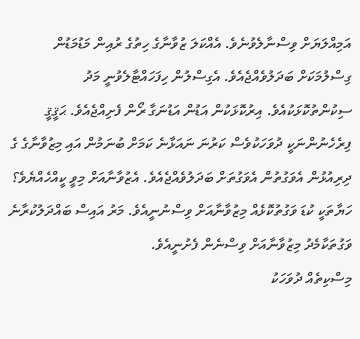އަމިއްލަޔަށް ވިސްނާލެވުނެވެ. އެއްކަލަ ޒުވާނާގެ ހިތުގެ ރުއިން މަޑުމަޑުން ގިސްލުމަކަށް ބަދަލުވެއްޖެއެވެ. އެގިސްލުން ހިފަހައްޓާލެވުނީ މަދު ސިކުންތުކޮޅަކުއެވެ. އިރުކޮޅަކުން އަޑުން އަޑުނަގާ ރޯން ފެށިއްޖެއެވެ. ޙަޤީޤީ ފިރެހެނުންނަކީ ދުވަހަކުވެސް ކަރުނަ ނައަޅާނެ ކަމަށް ބުނަމުން އައި މިޒުވާނާގެ ގެ ދިރިއުޅުން އެވަގުތުން އެވަގުތަށް ބަދަލުވެއްޖެއެވެ. އެޒުވާނާއަށް މިވީ ކީއްހެއްޔެވެ؟
ހަޔާތަކީ ކުޑަ ވަގުތުކޮޅެއް މިޒުވާނާއަށް ވިސްނުނީއެވެ. މަރު އައިސް ބައްދަލުކުރާނެ ވަގުތަކާމެދު މިޒުވާނާއަށް ވިސްނެން ފެށުނީއެވެ.
މިސްކިތެއް ދުވަހަކު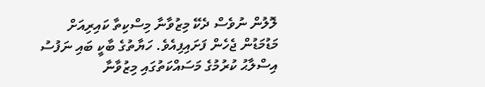ލޮލުން ނުވެސް ދެކޭ މިޒުވާނާ މިސްކިތާ ކައިރިއަށް މަޑުމަޑުން ޖެހެން ފަށައިފިއެވެ. ހަޔާތުގެ ބާކީ ބައި ނަފުސު އިސްލާޙު ކުރުމުގެ މަސައްކަތުގައި މިޒުވާނާ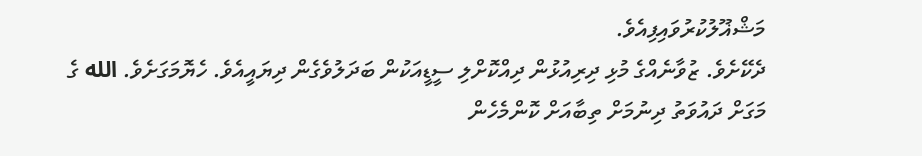މަޝްޣޫލުކުރުވައިފިއެވެ.
ދެކޭށެވެ. ޒުވާނެއްގެ މުޅި ދިރިއުޅުން ދިއްކޮށްލި ސީޑީއަކުން ބަދަލުވެގެން ދިޔައީއެވެ. ހެޔޮމަގަށެވެ. الله ގެ މަގަށް ދައުވަތު ދިނުމަށް ތިބާއަށް ކޮންމެހެން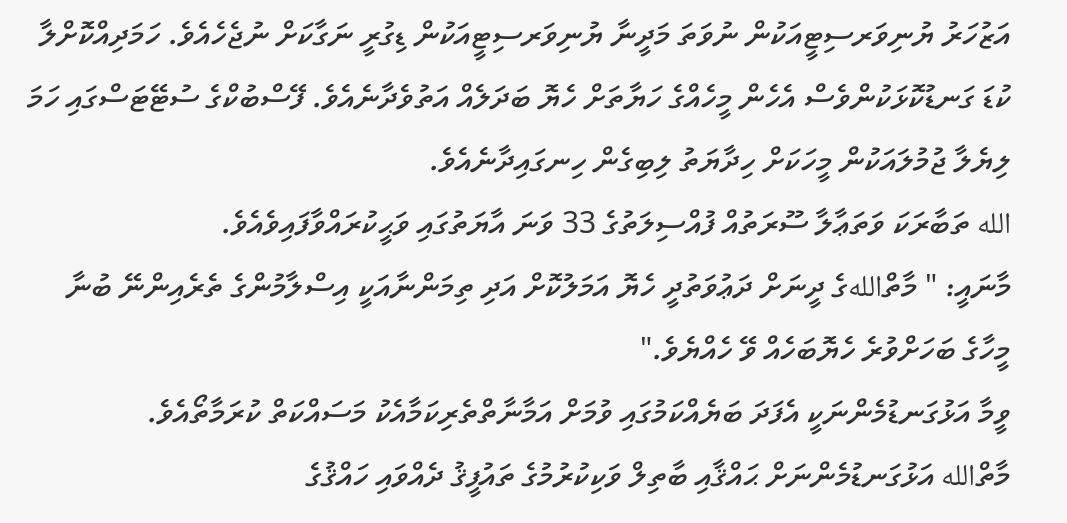އަޒުހަރު ޔުނިވަރސިޓީއަކުން ނުވަތަ މަދީނާ ޔުނިވަރސިޓީއަކުން ޑިގުރީ ނަގާކަށް ނުޖެހެއެވެ. ހަމަދިއްކޮށްލާ ކުޑަ ގަނޑުކޮޅަކުންވެސް އެހެން މީހެއްގެ ހަޔާތަށް ހެޔޮ ބަދަލެއް އަތުވެދާނެއެވެ. ފޭސްބުކްގެ ސުޓޭޓަސްގައި ހަމަ ލިޔެލާ ޖުމުލައަކުން މީހަކަށް ހިދާޔަތު ލިބިގެން ހިނގައިދާނެއެވެ.
الله ތަބާރަކަ ވަތަޢާލާ ސޫރަތުއް ފުއްސިލަތުގެ 33 ވަނަ އާޔަތުގައި ވަޙީކުރައްވާފައިވެއެވެ.
މާނައީ: " މާތްاللهގެ ދީނަށް ދަޢުވަތުދީ ހެޔޮ އަމަލުކޮށް އަދި ތިމަންނާއަކީ އިސްލާމުންގެ ތެރެއިންނޭ ބުނާ މީހާގެ ބަހަށްވުރެ ހެޔޮބަހެއް ވޭ ހެއްޔެވެ."
ވީމާ އަޅުގަނޑުމެންނަކީ އެފަދަ ބަޔެއްކަމުގައި ވުމަށް އަމާނާތްތެރިކަމާއެކު މަސައްކަތް ކުރަމާތޯއެވެ.
މާތްالله އަޅުގަނޑުމެންނަށް ޙައްޤާއި ބާތިލް ވަކިކުރުމުގެ ތައުފީޤު ދެއްވައި ހައްޤުގެ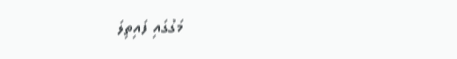މަގުގައި ފައިތިލަ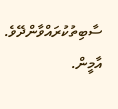ސާބިތުކުރައްވާންދޭވެ. އާމީން.